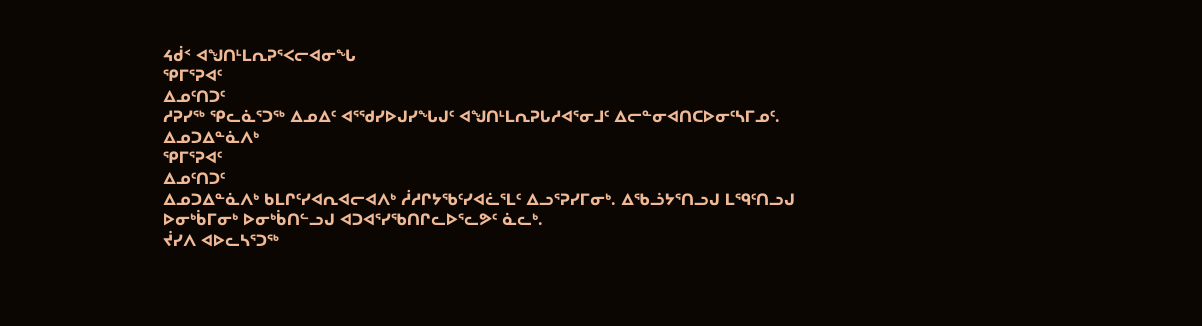ᔦᑰᑉ ᐊᖑᑎᒻᒪᕆᕈᕐᐸᓕᐊᓂᖓ
ᕿᒥᕐᕈᐊᑦ
ᐃᓄᑦᑎᑐᑦ
ᓱᕈᓯᖅ ᕿᓚᓈᕐᑐᖅ ᐃᓄᐃᑦ ᐊᕐᖁᓯᐅᒍᓯᖓᒍᑦ ᐊᖑᑎᒻᒪᕆᕈᒐᓱᐊᕐᓂᒧᑦ ᐃᓕᓐᓂᐊᑎᑕᐅᓂᑦᓴᒥᓄᑦ.
ᐃᓄᑐᐃᓐᓈᐱᒃ
ᕿᒥᕐᕈᐊᑦ
ᐃᓄᑦᑎᑐᑦ
ᐃᓄᑐᐃᓐᓈᐱᒃ ᑲᒪᒋᑦᓯᐊᕆᐊᓕᐊᐱᒃ ᓲᓱᒋᔭᖃᑦᓯᐊᓛᕐᒪᑦ ᐃᓗᕐᕈᓯᒥᓂᒃ. ᐃᖃᓘᔭᕐᑎᓗᒍ ᒪᙯᑦᑎᓗᒍ ᐅᓂᒃᑳᒥᓂᒃ ᐅᓂᒃᑳᑎᓪᓗᒍ ᐊᑐᐊᕐᓯᖃᑎᒋᓚᐅᕐᓚᕗᑦ ᓈᓚᒃ.
ᔫᓯᐱ ᐊᐅᓚᓴᕐᑐᖅ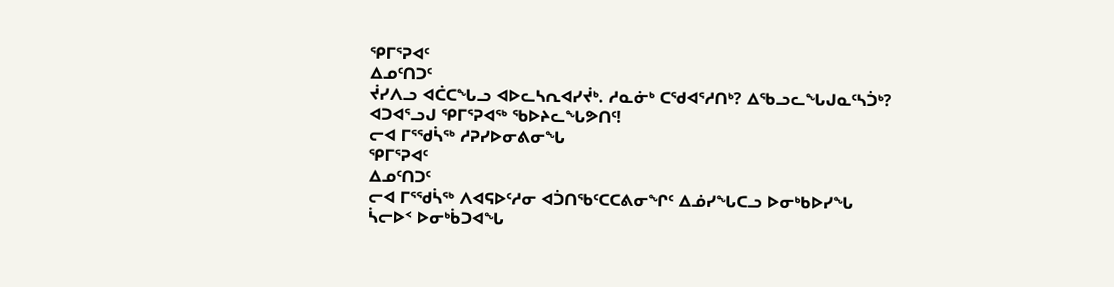ᕿᒥᕐᕈᐊᑦ
ᐃᓄᑦᑎᑐᑦ
ᔫᓯᐱᓗ ᐊᑖᑕᖓᓗ ᐊᐅᓚᓴᕆᐊᓯᔫᒃ. ᓱᓇᓃᒃ ᑕᖁᐊᕐᓱᑎᒃ? ᐃᖃᓗᓚᖓᒍᓇᑦᓴᑑᒃ? ᐊᑐᐊᕐᓗᒍ ᕿᒥᕐᕈᐊᖅ ᖃᐅᔨᓚᖓᕗᑎᑦ!
ᓕᐊ ᒥᕐᖁᓵᖅ ᓱᕈᓯᐅᓂᕕᓂᖓ
ᕿᒥᕐᕈᐊᑦ
ᐃᓄᑦᑎᑐᑦ
ᓕᐊ ᒥᕐᖁᓵᖅ ᐱᐊᕋᐅᑦᓱᓂ ᐊᑑᑎᖃᑦᑕᑕᕕᓂᖏᑦ ᐃᓅᓯᖓᑕᓗ ᐅᓂᒃᑲᐅᓯᖓ
ᓵᓕᐅᑉ ᐅᓂᒃᑳᑐᐊᖓ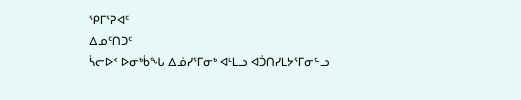ᕿᒥᕐᕈᐊᑦ
ᐃᓄᑦᑎᑐᑦ
ᓵᓕᐅᑉ ᐅᓂᒃᑳᖓ ᐃᓅᓯᕐᒥᓂᒃ ᐊᒻᒪᓗ ᐊᑑᑎᓯᒪᔭᕐᒥᓂᓪᓗ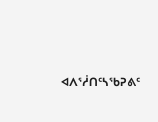ᐊᐱᕐᓲᑎᑦᓴᖃᕈᕕᑦ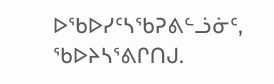ᐅᖃᐅᓯᑦᓴᖃᕈᕕᓪᓘᓃᑦ, ᖃᐅᔨᓴᕐᕕᒋᑎᒍ.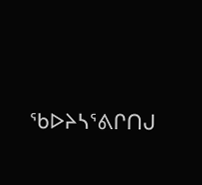ᖃᐅᔨᓴᕐᕕᒋᑎᒍ